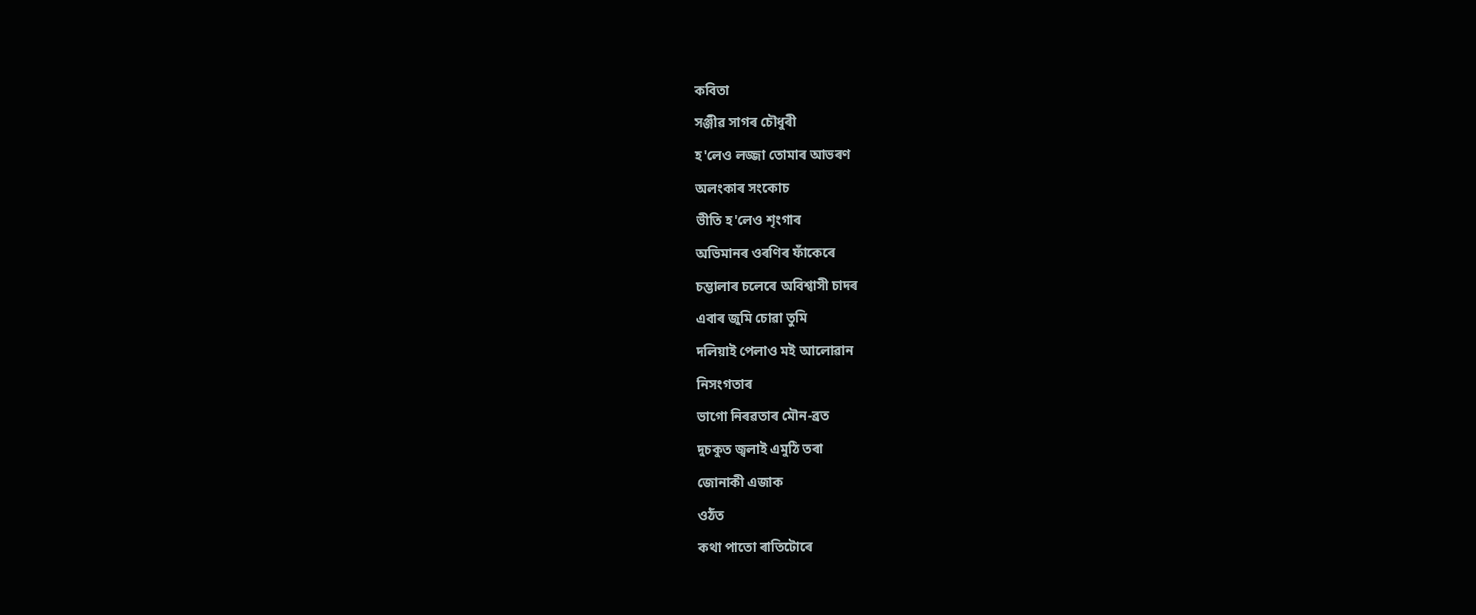কবিতা
সঞ্জীৱ সাগৰ চৌধুৰী
হ'লেও লজ্জা তোমাৰ আভৰণ
অলংকাৰ সংকোচ
ভীতি হ'লেও শৃংগাৰ
অভিমানৰ ওৰণিৰ ফাঁকেৰে
চম্ভালাৰ চলেৰে অবিশ্বাসী চাদৰ
এবাৰ জুমি চোৱা তুমি
দলিয়াই পেলাও মই আলোৱান
নিসংগতাৰ
ভাগো নিৰৱতাৰ মৌন-ব্ৰত
দুচকুত জ্বলাই এমুঠি তৰা
জোনাকী এজাক
ওঠঁত
কথা পাতো ৰাতিটোৰে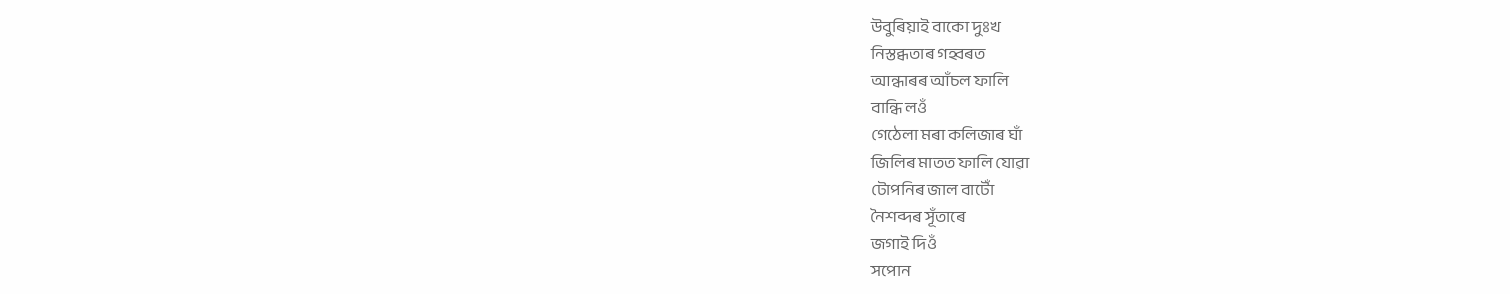উবুৰিয়াই বাকো দুঃখ
নিস্তব্ধতাৰ গহ্বৰত
আন্ধাৰৰ আঁচল ফালি
বান্ধি লওঁ
গেঠেলা মৰা কলিজাৰ ঘাঁ
জিলিৰ মাতত ফালি যোৱা
টোপনিৰ জাল বাটোঁ
নৈশব্দৰ সূঁতাৰে
জগাই দিওঁ
সপোন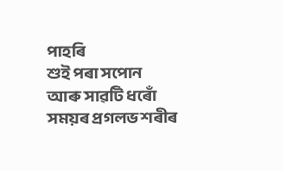পাহৰি
শুই পৰা সপোন
আৰু সাৱটি ধৰোঁ
সময়ৰ প্ৰগলভ শৰীৰ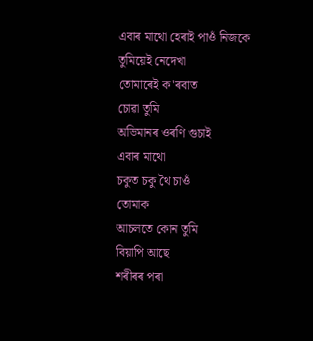এবাৰ মাথো হেৰাই পাওঁ নিজকে
তুমিয়েই নেদেখা
তোমাৰেই ক'ৰবাত
চোৱা তুমি
অভিমানৰ ওৰণি গুচাই
এবাৰ মাথো
চকুত চকু থৈ চাওঁ
তোমাক
আচলতে কোন তুমি
বিয়াপি আছে
শৰীৰৰ পৰা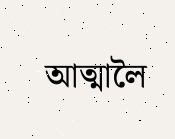আত্মালৈ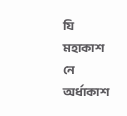যি
মহাকাশ নে অৰ্ধাকাশ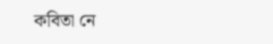কবিতা নে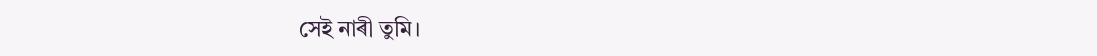সেই নাৰী তুমি।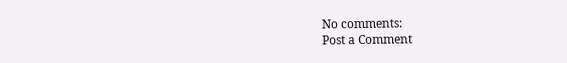No comments:
Post a Comment